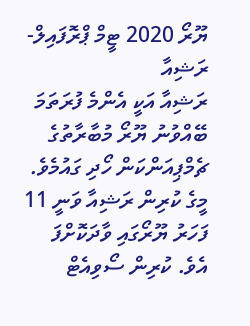ޔޫރޯ 2020 ޓީމް ޕްރޮފައިލް- ރަޝިއާ
ރަޝިއާ އަކީ އެންމެ ފުރަތަމަ ބޭއްވުނު ޔޫރޯ މުބާރާތުގެ ޗެމްޕިއަންކަން ހޯދި ގައުމެވެ. މީގެ ކުރިން ރަޝިއާ ވަނީ 11 ފަހަރު ޔޫރޯގައި ވާދަކޮށްފަ އެވެ. ކުރިން ސޯވިއެޓް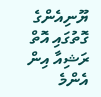ޔޫނިއެންގެ ގޮތުގައި އޮތް ރަޝިއާ އިން އެންމެ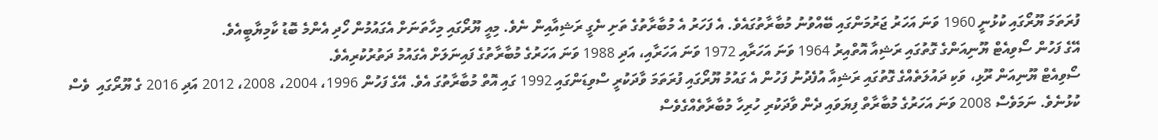ފުރަތަމަ ޔޫރޯގައި ކުޅުނީ 1960 ވަނަ އަހަރު ޖަރުމަންގައި ބޭއްވުނު މުބާރާތުގައެވެ. އެ ފަހަރު އެ މުބާރާތުގެ ތަށި ނެގީ ރަޝިއާއިން ނެވެ. މިއީ ޔޫރޯގައި މިހާތަނަށް އެގައުމުން ހޯދި އެންމެ ބޮޑު ކާމިޔާބީއެވެ.
އޭގެ ފަހުން ސޯވިއެޓް ޔޫނިއަންގެ ގޮތުގައި ރަޝިއާ އޮތްއިރު 1964 ވަނަ އަހަރާއި 1972 ވަނަ އަހަރާއި، އަދި 1988 ވަނަ އަހަރުގެ މުބާރާތުގެ ފައިނަލަށް އެގައުމު ދަތުރުކުރިއެވެ.
ސޯވިއެޓް ޔޫނިއަން ރޫޅި، ވަކި ދައުލަތެއްގެ ގޮތުގައި ރަޝިއާ އުފެދުނު ފަހުން އެ ގައުމު ޔޫރޯގައި ފުރަތަމަ ވާދަކުރީ ސްވިޑަންގައި 1992 ގައި އޮތް މުބާރާތުގަ އެވެ. އޭގެ ފަހުން 1996، 2004، 2008، 2012 އަދި 2016 ގެ ޔޫރޯގައި  ވެސް ކުޅުނެވެ. ނަމަވެސް 2008 ވަނަ އަހަރުގެ މުބާރާތް ފިޔަވައި ދެން ވާދަކުރި ހުރިހާ މުބާރާތެއްގެވެސް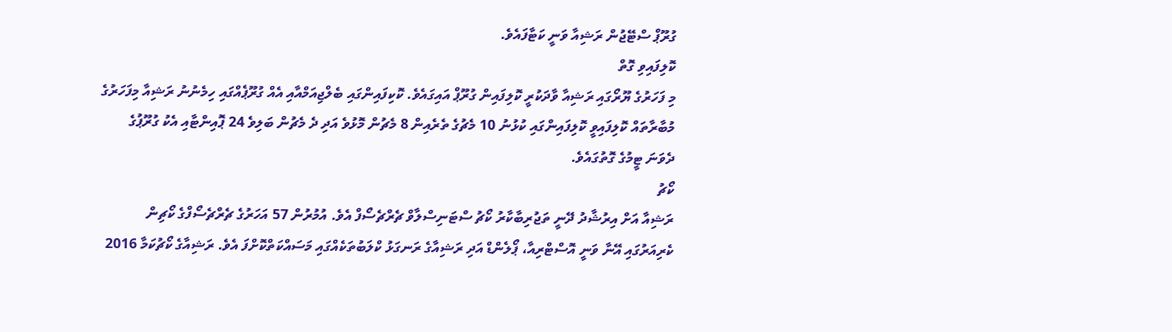ގުރޫޕް ސްޓޭޖުން ރަޝިއާ ވަނީ ކަޓާފައެވެ.
ކޮލިފައިވި ގޮތް
މި ފަހަރުގެ ޔޫރޯގައި ރަޝިއާ ވާދަކުރީ ކޮލިފައިން ގުރޫޕް އައިގައެވެ. ކޮކިފައިންގައި ބެލްޖިއަމްއާއި އެއް ގުރޫޕެއްގައި ހިމެނުނު ރަޝިއާ މިފަހަރުގެ މުބާރާތައް ކޮލިފައިވީ ކޮލިފައިންގައި ކުޅުނު 10 މެޗުގެ ތެރެއިން 8 މެޗުން މޮޅުވެ އަދި ދެ މެޗުން ބަލިވެ 24 ޕޮއިންޓާއި އެކު ގުރޫޕުގެ ދެވަނަ ޓީމުގެ ގޮތުގައެވެ.
ކޯޗު
ރަޝިއާ އަށް އިރުޝާދު ދޭނީ ތަޖުރިބާކާރު ކޯޗު ސްޓަނިސްލާވް ޗެރްޗެސޯފް އެވެ. އުމުރުން 57 އަހަރުގެ ޗެރްޗެސޯފްގެ ކޯޗިން ކެރިއަރުގައި އޭނާ ވަނީ އޮސްޓްރިއާ، ޕޯލެންޑް އަދި ރަޝިއާގެ ރަނގަޅު ކްލަބުތަކެއްގައި މަސައްކަތްކޮށްފަ އެވެ. ރަޝިއާގެ ކޯޗުކަމާ 2016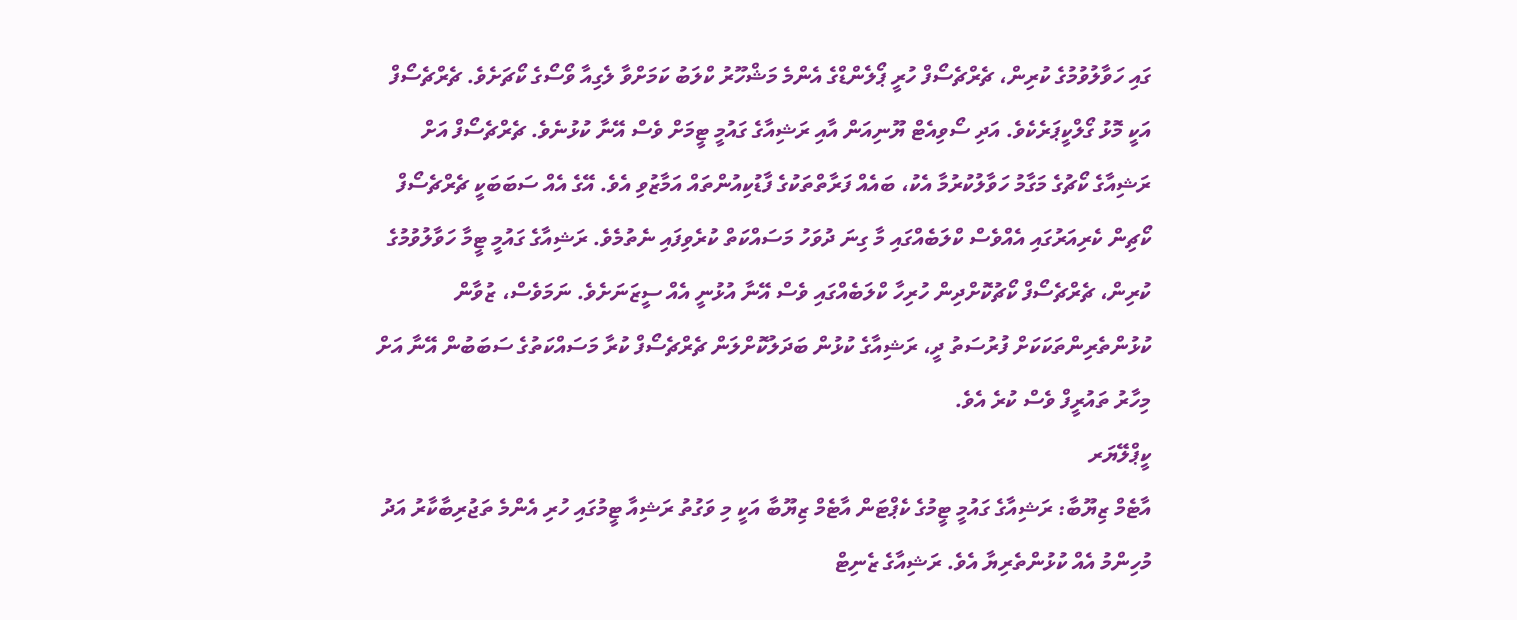ގައި ހަވާލުވުމުގެ ކުރިން، ޗެރްޗެސޯފް ހުރީ ޕޯލެންޑްގެ އެންމެ މަޝްހޫރު ކްލަބު ކަމަށްވާ ލެގިއާ ވޯސޯގެ ކޯޗަށެވެ. ޗެރްޗެސޯފް އަކީ މޮޅު ގޯލްކީޕަރެކެވެ. އަދި ސޯވިއެޓް ޔޫނިއަން އާއި ރަޝިއާގެ ގައުމީ ޓީމަށް ވެސް އޭނާ ކުޅުނެވެ. ޗެރްޗެސޯފް އަށް ރަޝިއާގެ ކޯޗުގެ މަގާމު ހަވާލުކުރުމާ އެކު، ބައެއް ފަރާތްތަކުގެ ފާޑުކިއުންތައް އަމާޒުވި އެވެ. އޭގެ އެއް ސަބަބަކީ ޗެރްޗެސޯފް ކޯޗިން ކެރިއަރުގައި އެއްވެސް ކްލަބެއްގައި މާ ގިނަ ދުވަހު މަސައްކަތް ކުރެވިފައި ނެތުމެވެ. ރަޝިއާގެ ގައުމީ ޓީމާ ހަވާލުވުމުގެ ކުރިން، ޗެރްޗެސޯފް ކޯޗުކޮށްދިން ހުރިހާ ކްލަބެއްގައި ވެސް އޭނާ އުޅުނީ އެއް ސީޒަނަށެވެ. ނަމަވެސް، ޒުވާން ކުޅުންތެރިންތަކަކަށް ފުރުސަތު ދީ، ރަޝިއާގެ ކުޅުން ބަދަލުކޮށްލަން ޗެރްޗެސޯފް ކުރާ މަސައްކަތުގެ ސަބަބުން އޭނާ އަށް މިހާރު ތައުރީފް ވެސް ކުރެ އެވެ.
ކީޕްލޭޔަރ
އާޓެމް ޒިޔޫބާ: ރަޝިއާގެ ގައުމީ ޓީމުގެ ކެޕްޓަން އާޓެމް ޒިޔޫބާ އަކީ މި ވަގުތު ރަޝިއާ ޓީމުގައި ހުރި އެންމެ ތަޖުރިބާކާރު އަދު މުހިންމު އެއް ކުޅުންތެރިޔާ އެވެ. ރަޝިއާގެ ޒެނިޓް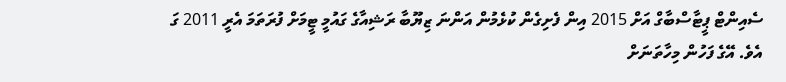ސެއިންޓް ޕީޓާސްބާގް އަށް 2015 އިން ފެށިގެން ކުޅެމުން އަންނަ ޒިޔޫބާ ރަޝިއާގެ ގައުމީ ޓީމަށް ފުރަތަމަ އެރީ 2011 ގަ އެވެ. އޭގެ ފަހުން މިހާތަނަށް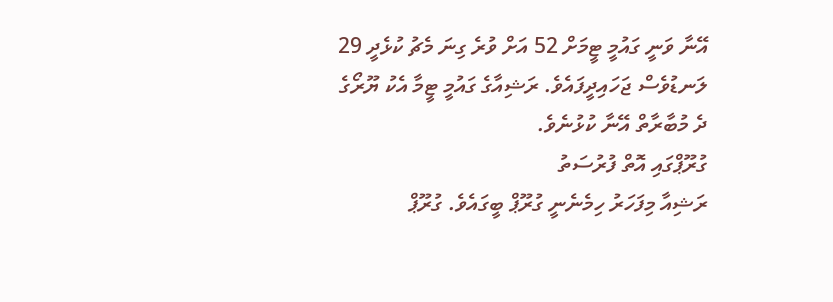އޭނާ ވަނީ ގައުމީ ޓީމަށް 52 އަށް ވުރެ ގިނަ މެޗު ކުޅެދީ 29 ލަނޑުވެސް ޖަހައިދީފައެވެ. ރަޝިއާގެ ގައުމީ ޓީމާ އެކު ޔޫރޯގެ ދެ މުބާރާތް އޭނާ ކުޅުނެވެ.
ގުރޫޕްގައި އޮތް ފުރުސަތު
ރަޝިއާ މިފަހަރު ހިމެނެނީ ގުރޫޕް ބީގައެވެ. ގުރޫޕް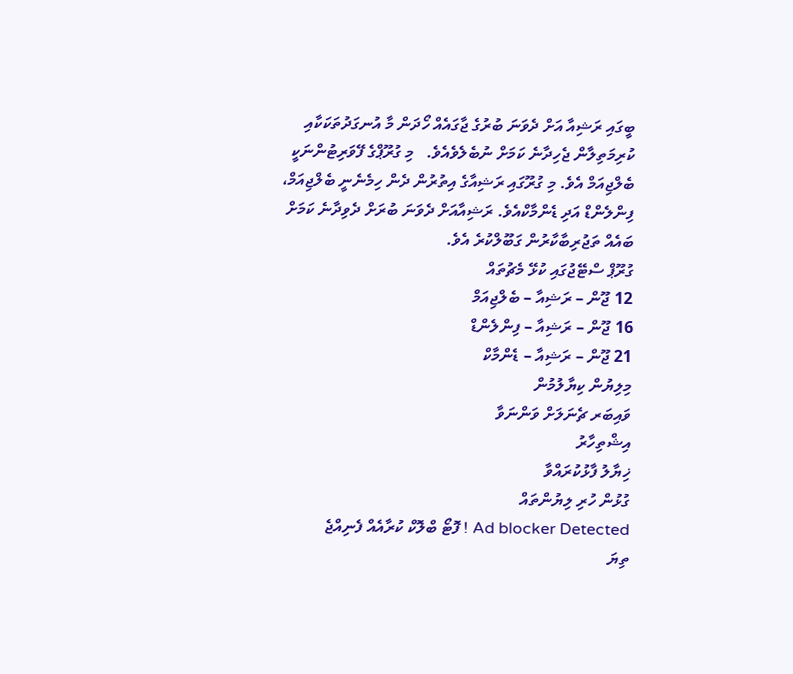ބީގައި ރަޝިއާ އަށް ދެވަނަ ބުރުގެ ޖާގައެއް ހޯދަން މާ އުނގަދުތަކަކާއި ކުރިމަތިލާން ޖެހިދާނެ ކަމަށް ނުބެލެވެއެވެ.   މި ގުރޫޕްގެ ފޭވަރިޓުންނަކީ ބެލްޖިއަމް އެވެ. މި ގުރޫގައި ރަޝިއާގެ އިތުރުން ދެން ހިމެނެނީ ބެލްޖިއަމް، ފިންލެންޑް އަދި ޑެންމާކްއެވެ. ރަޝިއާއަށް ދެވަނަ ބުރަށް ދެވިދާނެ ކަމަށް ބައެއް ތަޖުރިބާކާރުން ގަބޫލްކުރެ އެވެ.
ގުރޫޕް ސްޓޭޖުގައި ކުޅޭ މެޗުތައް
12 ޖޫން – ރަޝިއާ – ބެލްޖިއަމް
16 ޖޫން – ރަޝިއާ – ފިންލެންޑް
21 ޖޫން – ރަޝިއާ – ޑެންމާކް
މިލިޔުން ކިޔާލުމުން
ވައިބަރ ޗެނަލަށް ވަންނަވާ
އިޝްތިހާރު
ޚިޔާލު ފާޅުކުރައްވާ
ގުޅުން ހުރި ލިޔުންތައް
Ad blocker Detected ! ފޮޓޯ ބްލޮކް ކުރާއެއް ފެނިއްޖެ
ތިޔަ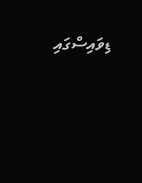ޑިވައިސްގައި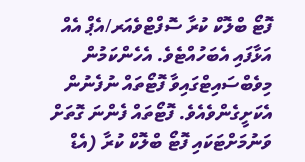ފޮޓޯ ބްލޮކް ކުރާ ސޮފްޓްވެއަރ/އެޕް އެއް އަޅާފައި އެބަހުއްޓެވެ. އެހެންކަމުން މިވެބްސައިޓްގައިވާ ފޮޓޯތައް ނުފެނުން އެކަށީގެންވެއެވެ. ފޮޓޯތައް ފެންނަ ގޮތަށް ވަނުމަށްޓަކައި ފޮޓޯ ބްލޮކް ކުރާ (އެޑް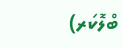ބްލޮކަރ)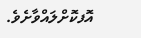އޮފކޮށްލައްވާށެވެ.